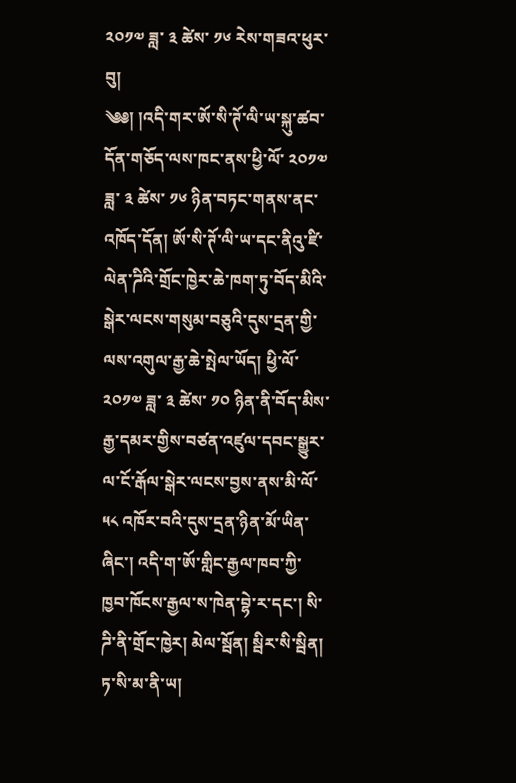༢༠༡༧ ཟླ་ ༣ ཚེས་ ༡༦ རེས་གཟའ་ཕུར་བུ།
༄༅། །འདི་གར་ཨོ་སི་ཊོ་ལི་ཡ་སྐུ་ཚབ་དོན་གཅོད་ལས་ཁང་ནས་ཕྱི་ལོ་ ༢༠༡༧ ཟླ་ ༣ ཚེས་ ༡༦ ཉིན་བཏང་གནས་ནང་འཁོད་དོན། ཨོ་སི་ཊོ་ལི་ཡ་དང་ནིའུ་ཛི་ལེན་ཌིའི་གྲོང་ཁྱེར་ཆེ་ཁག་ཏུ་བོད་མིའི་སྒེར་ལངས་གསུམ་བཅུའི་དུས་དྲན་གྱི་ལས་འགུལ་རྒྱ་ཆེ་སྤེལ་ཡོད། ཕྱི་ལོ་ ༢༠༡༧ ཟླ་ ༣ ཚེས་ ༡༠ ཉིན་ནི་བོད་མིས་རྒྱ་དམར་གྱིས་བཙན་འཛུལ་དབང་སྒྱུར་ལ་ངོ་རྒོལ་སྒེར་ལངས་བྱས་ནས་མི་ལོ་ ༥༨ འཁོར་བའི་དུས་དྲན་ཉིན་མོ་ཡིན་ཞིང་། འདི་ག་ཨོ་གླིང་རྒྱལ་ཁབ་ཀྱི་ཁྱབ་ཁོངས་རྒྱལ་ས་ཁེན་བྷེ་ར་དང་། སི་ཌི་ནི་གྲོང་ཁྱེར། མེལ་སྦོན། སྦིར་སི་སྦིན། ཏ་སི་མ་ནི་ཡ།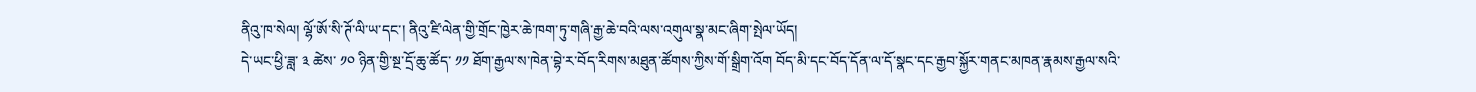ནིའུ་ཁ་སེལ། ལྷོ་ཨོ་སི་ཊོ་ལི་ཡ་དང་། ནིའུ་ཛི་ལེན་གྱི་གྲོང་ཁྱེར་ཆེ་ཁག་ཏུ་གཞི་རྒྱ་ཆེ་བའི་ལས་འགུལ་སྣ་མང་ཞིག་སྤེལ་ཡོད།
དེ་ཡང་ཕྱི་ཟླ་ ༣ ཚེས་ ༡༠ ཉིན་གྱི་སྔ་དྲོ་ཆུ་ཚོད་ ༡༡ ཐོག་རྒྱལ་ས་ཁེན་བྷེ་ར་བོད་རིགས་མཐུན་ཚོགས་ཀྱིས་གོ་སྒྲིག་འོག བོད་མི་དང་བོད་དོན་ལ་དོ་སྣང་དང་རྒྱབ་སྐྱོར་གནང་མཁན་རྣམས་རྒྱལ་སའི་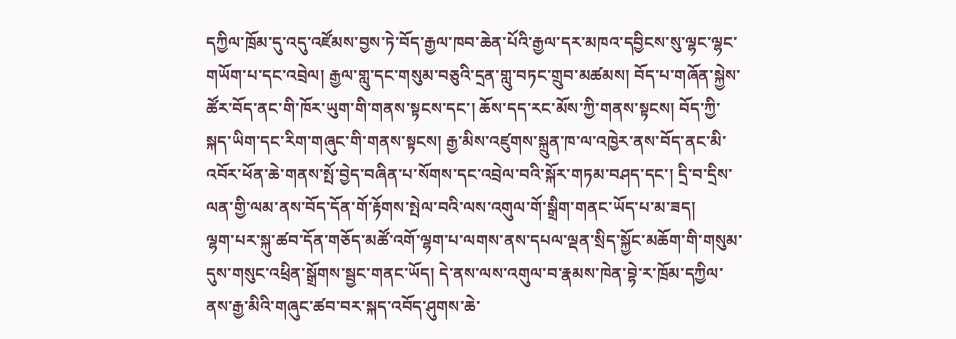དཀྱིལ་ཁྲོམ་དུ་འདུ་འཛོམས་བྱས་ཏེ་བོད་རྒྱལ་ཁབ་ཆེན་པོའི་རྒྱལ་དར་མཁའ་དབྱིངས་སུ་ལྷང་ལྷང་གཡོག་པ་དང་འབྲེལ། རྒྱལ་གླུ་དང་གསུམ་བཅུའི་དྲན་གླུ་བཏང་གྲུབ་མཚམས། བོད་པ་གཞོན་སྐྱེས་ཚོར་བོད་ནང་གི་ཁོར་ཡུག་གི་གནས་སྟངས་དང་། ཆོས་དད་རང་མོས་ཀྱི་གནས་སྟངས། བོད་ཀྱི་སྐད་ཡིག་དང་རིག་གཞུང་གི་གནས་སྟངས། རྒྱ་མིས་འཛུགས་སྐྲུན་ཁ་ལ་འཁྱེར་ནས་བོད་ནང་མི་འབོར་ཕོན་ཆེ་གནས་སྤོ་བྱེད་བཞིན་པ་སོགས་དང་འབྲེལ་བའི་སྐོར་གཏམ་བཤད་དང་། དྲི་བ་དྲིས་ལན་གྱི་ལམ་ནས་བོད་དོན་གོ་རྟོགས་སྤེལ་བའི་ལས་འགུལ་གོ་སྒྲིག་གནང་ཡོད་པ་མ་ཟད།
ལྷག་པར་སྐུ་ཚབ་དོན་གཅོད་མཚོ་འགོ་ལྷག་པ་ལགས་ནས་དཔལ་ལྡན་སྲིད་སྐྱོང་མཆོག་གི་གསུམ་དུས་གསུང་འཕྲིན་སྒྲོགས་སྦྱང་གནང་ཡོད། དེ་ནས་ལས་འགུལ་བ་རྣམས་ཁེན་བྷེ་ར་ཁྲོམ་དཀྱིལ་ནས་རྒྱ་མིའི་གཞུང་ཚབ་བར་སྐད་འབོད་ཤུགས་ཆེ་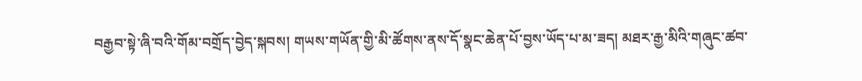བརྒྱབ་སྟེ་ཞི་བའི་གོམ་བགྲོད་བྱེད་སྐབས། གཡས་གཡོན་གྱི་མི་ཚོགས་ནས་དོ་སྣང་ཆེན་པོ་བྱས་ཡོད་པ་མ་ཟད། མཐར་རྒྱ་མིའི་གཞུང་ཚབ་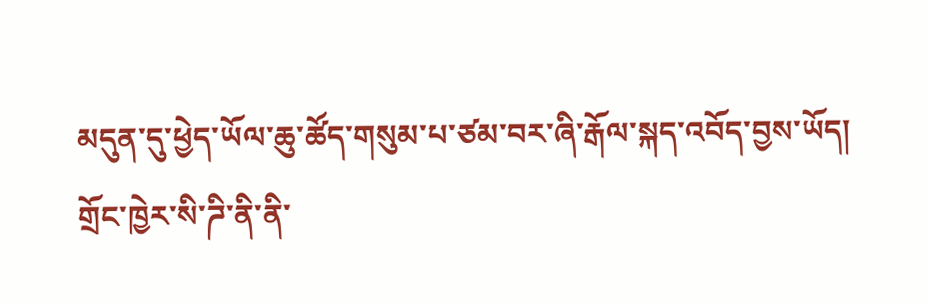མདུན་དུ་ཕྱེད་ཡོལ་ཆུ་ཚོད་གསུམ་པ་ཙམ་བར་ཞི་རྒོལ་སྐད་འབོད་བྱས་ཡོད།
གྲོང་ཁྱེར་སི་ཌི་ནི་ནི་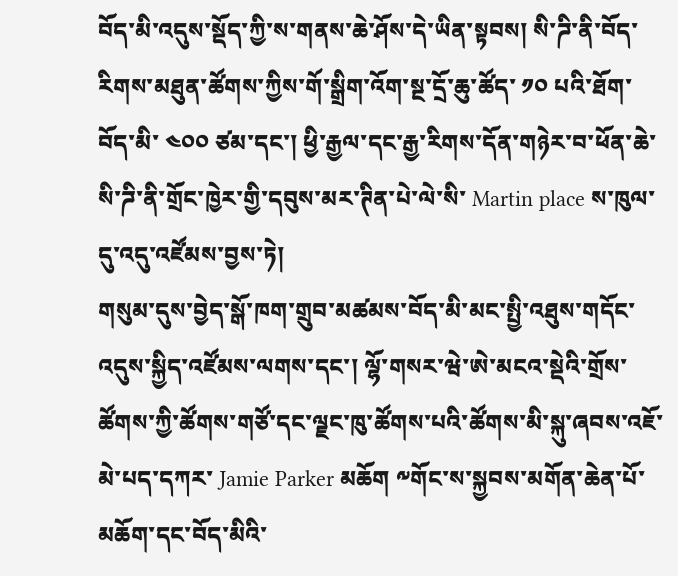བོད་མི་འདུས་སྡོད་ཀྱི་ས་གནས་ཆེ་ཤོས་དེ་ཡིན་སྟབས། སི་ཌི་ནི་བོད་རིགས་མཐུན་ཚོགས་ཀྱིས་གོ་སྒྲིག་འོག་སྔ་དྲོ་ཆུ་ཚོད་ ༡༠ པའི་ཐོག་བོད་མི་ ༤༠༠ ཙམ་དང་། ཕྱི་རྒྱལ་དང་རྒྱ་རིགས་དོན་གཉེར་བ་ཕོན་ཆེ་སི་ཌི་ནི་གྲོང་ཁྱེར་གྱི་དབུས་མར་ཊིན་པེ་ལེ་སི་ Martin place ས་ཁུལ་དུ་འདུ་འཛོམས་བྱས་ཏེ།
གསུམ་དུས་བྱེད་སྒོ་ཁག་གྲུབ་མཚམས་བོད་མི་མང་སྤྱི་འཐུས་གདོང་འདུས་སྐྱིད་འཛོམས་ལགས་དང་། ལྷོ་གསར་ཝེ་ཨེ་མངའ་སྡེའི་གྲོས་ཚོགས་ཀྱི་ཚོགས་གཙོ་དང་ལྗང་ཁུ་ཚོགས་པའི་ཚོགས་མི་སྐུ་ཞབས་འཇོ་མེ་པད་དཀར་ Jamie Parker མཆོག ༸གོང་ས་སྐྱབས་མགོན་ཆེན་པོ་མཆོག་དང་བོད་མིའི་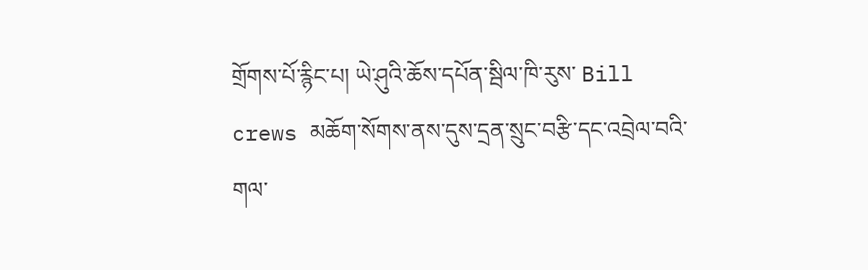གྲོགས་པོ་རྙིང་པ། ཡེ་ཤུའི་ཆོས་དཔོན་སྦིལ་ཁི་རུས་ Bill crews མཆོག་སོགས་ནས་དུས་དྲན་སྲུང་བརྩི་དང་འབྲེལ་བའི་གལ་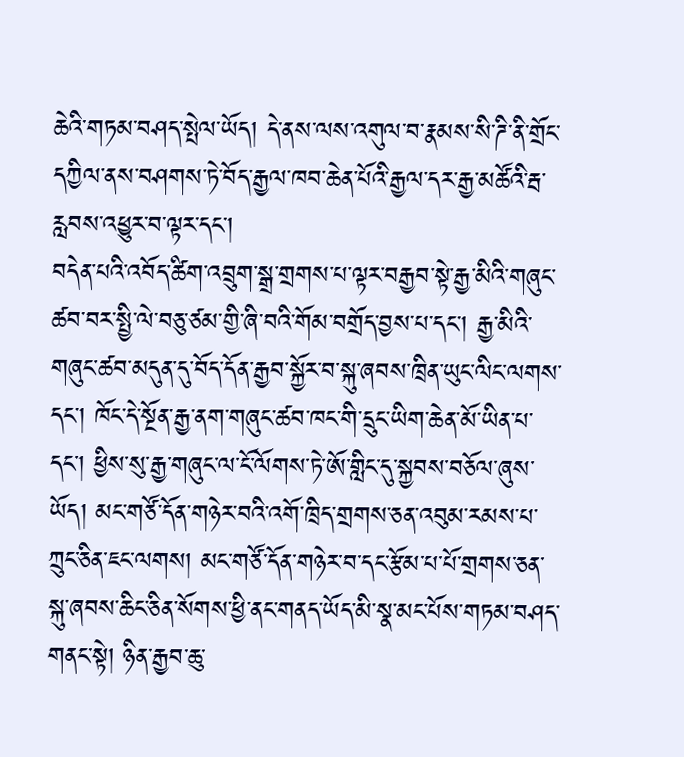ཆེའི་གཏམ་བཤད་སྤེལ་ཡོད། དེ་ནས་ལས་འགུལ་བ་རྣམས་སི་ཌི་ནི་གྲོང་དཀྱིལ་ནས་བཤགས་ཏེ་བོད་རྒྱལ་ཁབ་ཆེན་པོའི་རྒྱལ་དར་རྒྱ་མཚོའི་རྦ་རླབས་འཕྱུར་བ་ལྟར་དང་།
བདེན་པའི་འབོད་ཚིག་འབྲུག་སྒྲ་གྲགས་པ་ལྟར་བརྒྱབ་སྟེ་རྒྱ་མིའི་གཞུང་ཚབ་བར་སྤྱི་ལེ་བཅུ་ཙམ་གྱི་ཞི་བའི་གོམ་བགྲོད་བྱས་པ་དང་། རྒྱ་མིའི་གཞུང་ཚབ་མདུན་དུ་བོད་དོན་རྒྱབ་སྐྱོར་བ་སྐུ་ཞབས་ཁྲིན་ཡུང་ལིང་ལགས་དང་། ཁོང་དེ་སྔོན་རྒྱ་ནག་གཞུང་ཚབ་ཁང་གི་དྲུང་ཡིག་ཆེན་མོ་ཡིན་པ་དང་། ཕྱིས་སུ་རྒྱ་གཞུང་ལ་ངོ་ལོགས་ཏེ་ཨོ་གླིང་དུ་སྐྱབས་བཅོལ་ཞུས་ཡོད། མང་གཙོ་དོན་གཉེར་བའི་འགོ་ཁྲིད་གྲགས་ཅན་འབུམ་རམས་པ་ཀྲུང་ཅིན་ཇང་ལགས། མང་གཙོ་དོན་གཉེར་བ་དང་རྩོམ་པ་པོ་གྲགས་ཅན་སྐུ་ཞབས་ཆིང་ཅིན་སོགས་ཕྱི་ནང་གནད་ཡོད་མི་སྣ་མང་པོས་གཏམ་བཤད་གནང་སྟེ། ཉིན་རྒྱབ་ཆུ་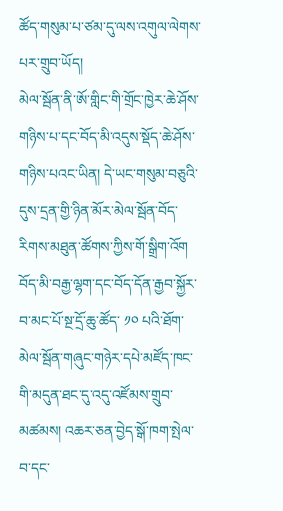ཚོད་གསུམ་པ་ཙམ་དུ་ལས་འགུལ་ལེགས་པར་གྲུབ་ཡོད།
མེལ་སྦོན་ནི་ཨོ་གླིང་གི་གྲོང་ཁྱེར་ཆེ་ཤོས་གཉིས་པ་དང་བོད་མི་འདུས་སྡོད་ཆེ་ཤོས་གཉིས་པའང་ཡིན། དེ་ཡང་གསུམ་བཅུའི་དུས་དྲན་གྱི་ཉིན་མོར་མེལ་སྦོན་བོད་རིགས་མཐུན་ཚོགས་ཀྱིས་གོ་སྒྲིག་འོག བོད་མི་བརྒྱ་ལྷག་དང་བོད་དོན་རྒྱབ་སྐྱོར་བ་མང་པོ་སྔ་དྲོ་ཆུ་ཚོད་ ༡༠ པའི་ཐོག་མེལ་སྦོན་གཞུང་གཉེར་དཔེ་མཛོད་ཁང་གི་མདུན་ཐང་དུ་འདུ་འཛོམས་གྲུབ་མཚམས། འཆར་ཅན་བྱེད་སྒོ་ཁག་སྤེལ་བ་དང་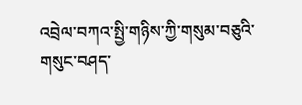འབྲེལ་བཀའ་སྤྱི་གཉིས་ཀྱི་གསུམ་བཅུའི་གསུང་བཤད་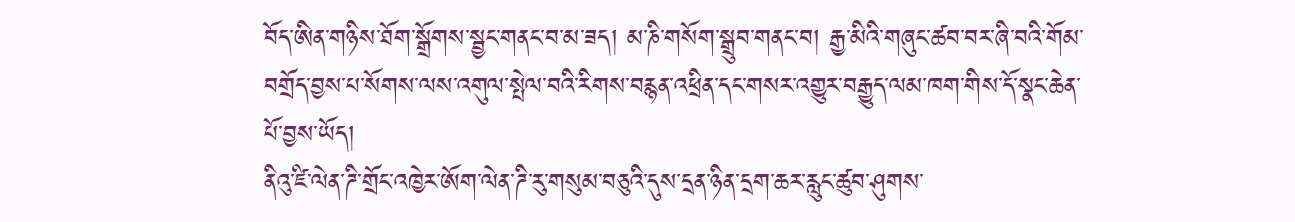བོད་ཨིན་གཉིས་ཐོག་སྒྲོགས་སྦྱང་གནང་བ་མ་ཟད། མ་ཎི་གསོག་སྒྲུབ་གནང་བ། རྒྱ་མིའི་གཞུང་ཚབ་བར་ཞི་བའི་གོམ་བགྲོད་བྱས་པ་སོགས་ལས་འགུལ་སྤེལ་བའི་རིགས་བརྙན་འཕྲིན་དང་གསར་འགྱུར་བརྒྱུད་ལམ་ཁག་གིས་དོ་སྣང་ཆེན་པོ་བྱས་ཡོད།
ནིའུ་ཛི་ལེན་ཌི་གྲོང་འཁྱེར་ཨོག་ལེན་ཌི་རུ་གསུམ་བཅུའི་དུས་དྲན་ཉིན་དྲག་ཆར་རླུང་ཚུབ་ཤུགས་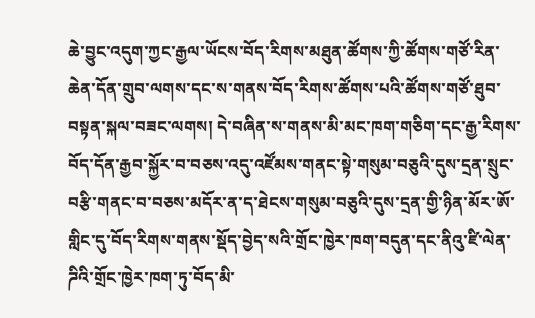ཆེ་བྱུང་འདུག་ཀྱང་རྒྱལ་ཡོངས་བོད་རིགས་མཐུན་ཚོགས་ཀྱི་ཚོགས་གཙོ་རིན་ཆེན་དོན་གྲུབ་ལགས་དང་ས་གནས་བོད་རིགས་ཚོགས་པའི་ཚོགས་གཙོ་ཐུབ་བསྟན་སྐལ་བཟང་ལགས། དེ་བཞིན་ས་གནས་མི་མང་ཁག་གཅིག་དང་རྒྱ་རིགས་བོད་དོན་རྒྱབ་སྐྱོར་བ་བཅས་འདུ་འཛོམས་གནང་སྟེ་གསུམ་བཅུའི་དུས་དྲན་སྲུང་བརྩི་གནང་བ་བཅས་མདོར་ན་ད་ཐེངས་གསུམ་བཅུའི་དུས་དྲན་གྱི་ཉིན་མོར་ཨོ་གླིང་དུ་བོད་རིགས་གནས་སྡོད་བྱེད་སའི་གྲོང་ཁྱེར་ཁག་བདུན་དང་ནིའུ་ཛི་ལེན་ཌིའི་གྲོང་ཁྱེར་ཁག་ཏུ་བོད་མི་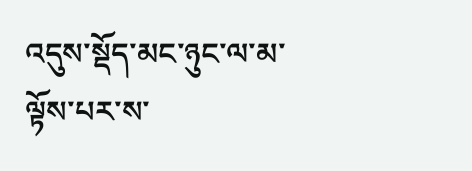འདུས་སྡོད་མང་ཉུང་ལ་མ་ལྟོས་པར་ས་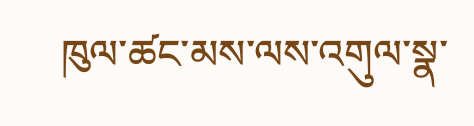ཁུལ་ཚང་མས་ལས་འགུལ་སྣ་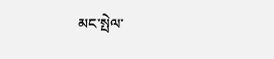མང་སྤེལ་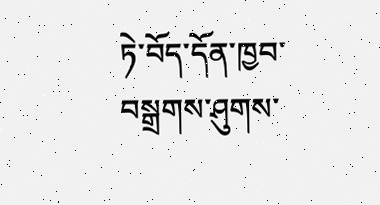ཏེ་བོད་དོན་ཁྱབ་བསྒྲགས་ཤུགས་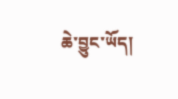ཆེ་བྱུང་ཡོད།